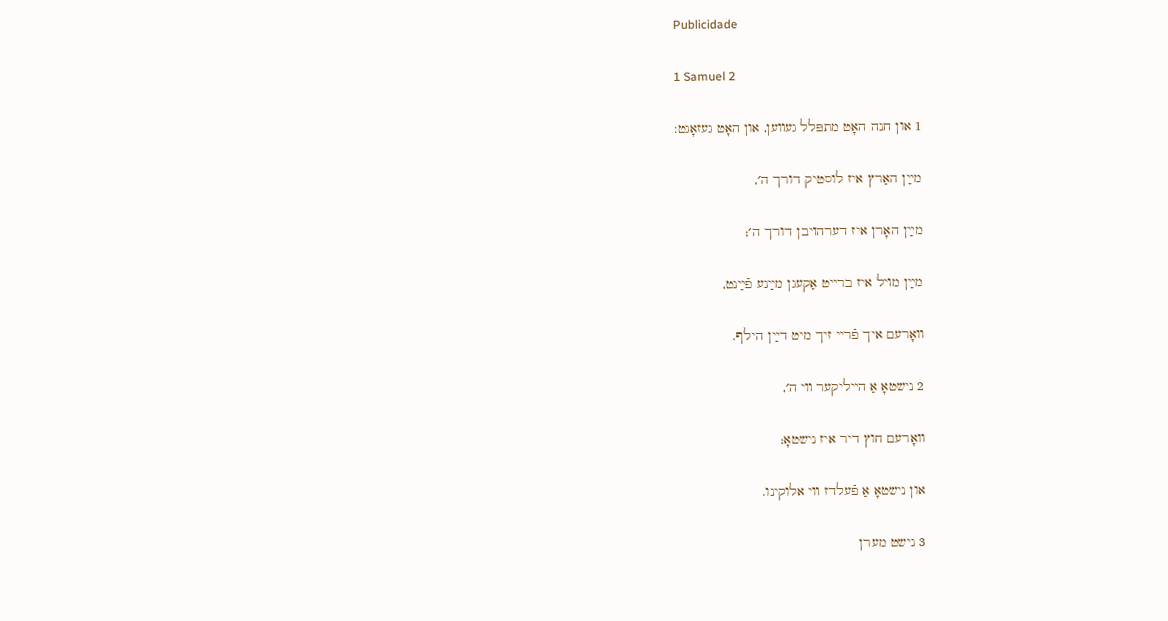Publicidade

1 Samuel 2

1 און חנה האָט מתפּלל געװען, און האָט געזאָגט:

מײַן האַרץ איז לוסטיק דורך ה׳,

מײַן האָרן איז דערהױבן דורך ה׳;

מײַן מױל איז ברײט אַקעגן מײַנע פֿײַנט,

װאָרעם איך פֿרײ זיך מיט דײַן הילף.

2 נישטאָ אַ הײליקער װי ה׳,

װאָרעם חוץ דיר איז נישטאָ;

און נישטאָ אַ פֿעלדז װי אלוקינו.

3 נישט מערן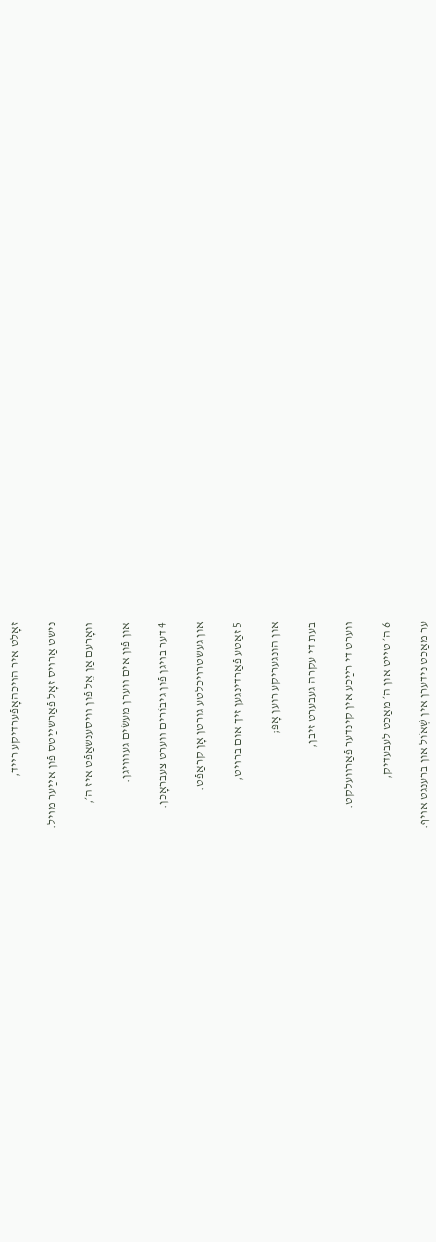זאָלט איר הױכהאָפֿערדיקע רײד,

נישט אַרױס זאָל פֿאַרשײַטס פֿון אײַער מױל.

װאָרעם אַן אֵל פֿון װיסענשאַפֿט איז ה׳,

און פֿון אים װערן מעשׂים געװױגן.

4 דער בױגן פֿון גיבוֹרים װערט צעבראָכן.

און געשטרױכלטע גורטן אָן קראַפֿט.

5 זאַטע פֿאַרדינגען זיך אום ברױט,

און הונגעריקע רוען אָפּ;

בעת די עקרה געבערט זיבן,

װערט די רײַכע אין קינדער פֿאַרװעלקט.

6 ה׳ טײט און ה׳ מאַכט לעבעדיק,

ער מאַכט נידערן אין שְׁאֹול און ברענגט אױף.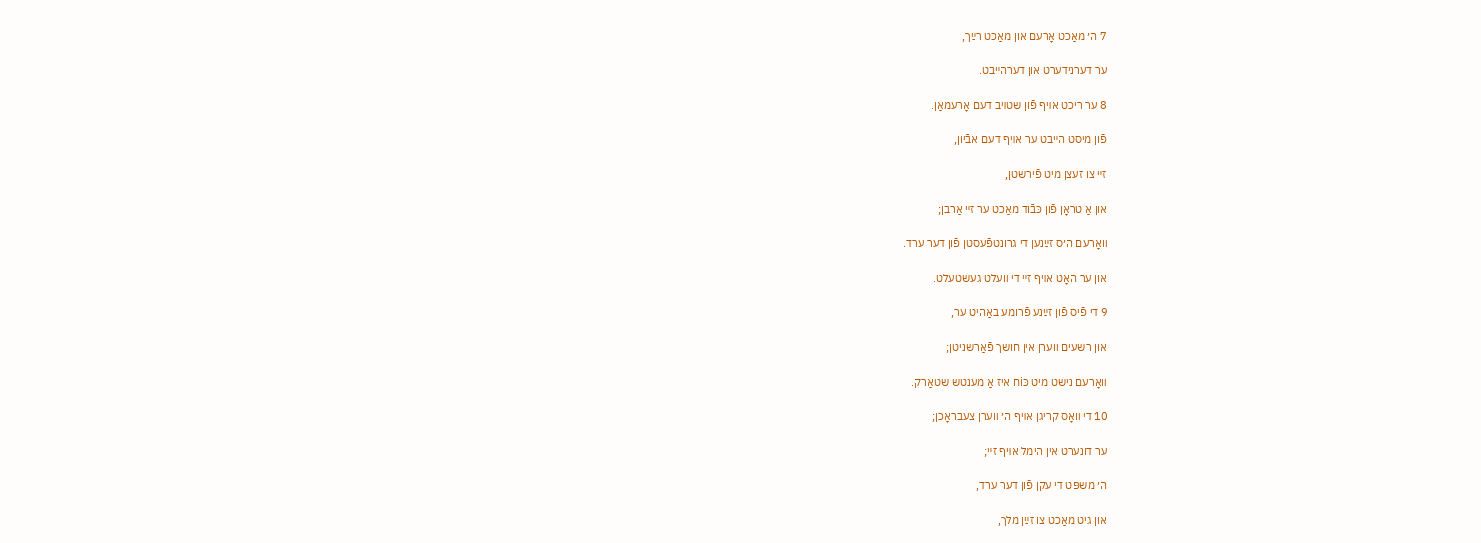7 ה׳ מאַכט אָרעם און מאַכט רײַך,

ער דערנידערט און דערהײבט.

8 ער ריכט אױף פֿון שטױב דעם אָרעמאַן.

פֿון מיסט הײבט ער אױף דעם אבֿיון,

זײ צו זעצן מיט פֿירשטן,

און אַ טראָן פֿון כּבֿוד מאַכט ער זײ אַרבן;

װאָרעם ה׳ס זײַנען די גרונטפֿעסטן פֿון דער ערד.

און ער האָט אױף זײ די װעלט געשטעלט.

9 די פֿיס פֿון זײַנע פֿרומע באַהיט ער,

און רשעים װערן אין חושך פֿאַרשניטן;

װאָרעם נישט מיט כּוֹח איז אַ מענטש שטאַרק.

10 די װאָס קריגן אױף ה׳ װערן צעבראָכן;

ער דונערט אין הימל אױף זײ;

ה׳ משפּט די עקן פֿון דער ערד,

און גיט מאַכט צו זײַן מלך,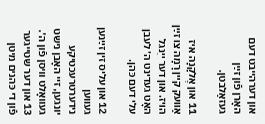און דערהײבט דעם האָרן פֿון זײַן געזאַלבטן.

11 און אֶלקָנָה איז אַװעק קײן רָמָה צו זײַן הױז. און דער ייִנגל האָט געדינט ה׳ לעבן עלי דעם כּהן.

12 און עליס זין זײַנען געװען נידערטרעכטיקע יונגען, זײ האָבן נישט געװאָלט װיסן פֿון ה׳. 13 און דער שטײגער פֿון די כּהנים מיטן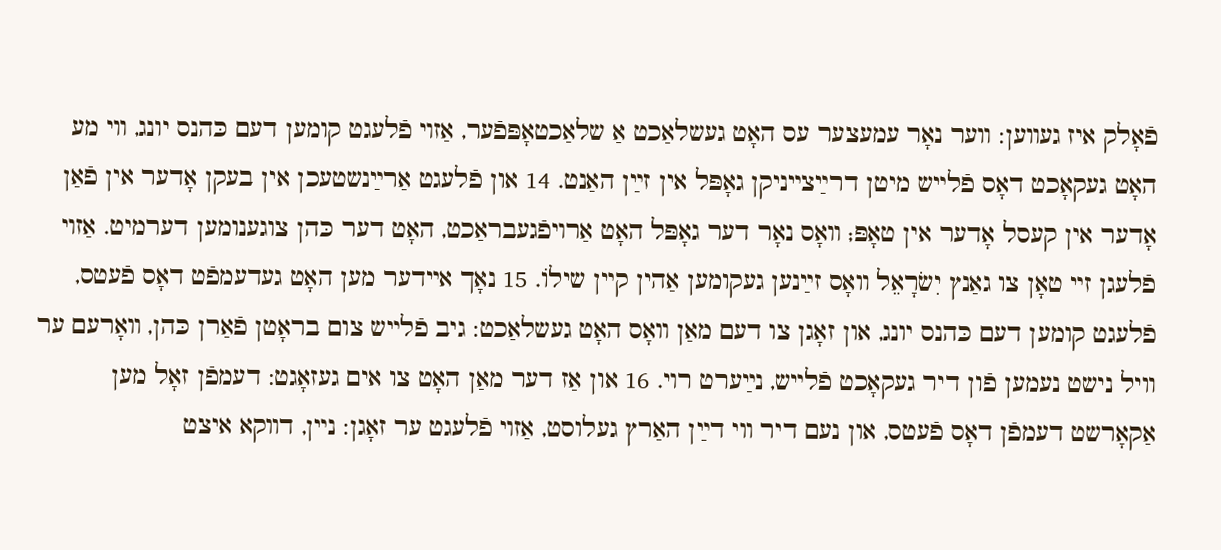פֿאָלק איז געװען: װער נאָר עמעצער עס האָט געשלאַכט אַ שלאַכטאָפּפֿער, אַזױ פֿלעגט קומען דעם כּהנס יונג, װי מע האָט געקאָכט דאָס פֿלײש מיטן דרײַצײניקן גאָפּל אין זײַן האַנט. 14 און פֿלעגט אַרײַנשטעכן אין בעקן אָדער אין פֿאַן אָדער אין קעסל אָדער אין טאָפּ; װאָס נאָר דער גאָפּל האָט אַרױפֿגעבראַכט, האָט דער כּהן צוגענומען דערמיט. אַזױ פֿלעגן זײ טאָן צו גאַנץ יִשׂרָאֵל װאָס זײַנען געקומען אַהין קײן שילוֹ. 15 נאָך אײדער מען האָט געדעמפֿט דאָס פֿעטס, פֿלעגט קומען דעם כּהנס יונג, און זאָגן צו דעם מאַן װאָס האָט געשלאַכט: גיב פֿלײש צום בראָטן פֿאַרן כּהן, װאָרעם ער װיל נישט נעמען פֿון דיר געקאָכט פֿלײש, נײַערט רױ. 16 און אַז דער מאַן האָט צו אים געזאָגט: דעמפֿן זאָל מען אַקאָרשט דעמפֿן דאָס פֿעטס, און נעם דיר װי דײַן האַרץ געלוסט, אַזױ פֿלעגט ער זאָגן: נײן, דװקא איצט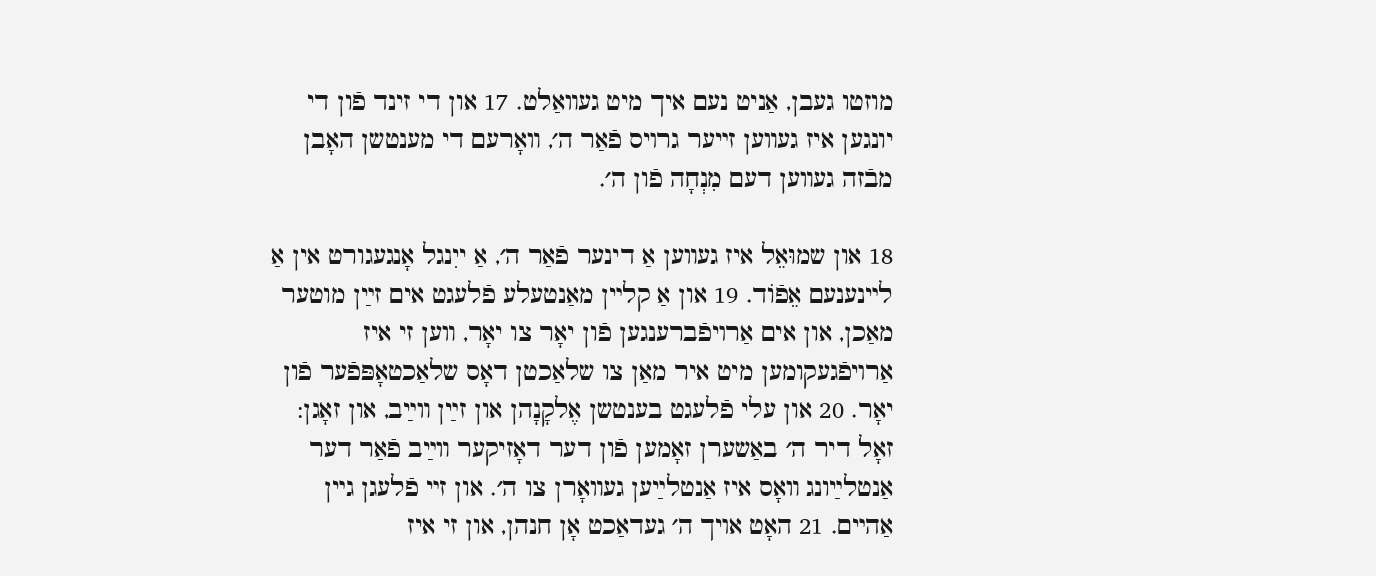מוזטו געבן, אַניט נעם איך מיט געװאַלט. 17 און די זינד פֿון די יונגען איז געװען זײער גרױס פֿאַר ה׳, װאָרעם די מענטשן האָבן מבֿזה געװען דעם מִנְחָה פֿון ה׳.

18 און שמוּאֵל איז געװען אַ דינער פֿאַר ה׳, אַ ייִנגל אָנגעגורט אין אַ לײנענעם אֵפֿוֹד. 19 און אַ קלײן מאַנטעלע פֿלעגט אים זײַן מוטער מאַכן, און אים אַרױפֿברענגען פֿון יאָר צו יאָר, װען זי איז אַרױפֿגעקומען מיט איר מאַן צו שלאַכטן דאָס שלאַכטאָפּפֿער פֿון יאָר. 20 און עלי פֿלעגט בענטשן אֶלקָנָהן און זײַן װײַב, און זאָגן: זאָל דיר ה׳ באַשערן זאָמען פֿון דער דאָזיקער װײַב פֿאַר דער אַנטלײַונג װאָס איז אַנטלײַען געװאָרן צו ה׳. און זײ פֿלעגן גײן אַהײם. 21 האָט אױך ה׳ געדאַכט אָן חנהן, און זי איז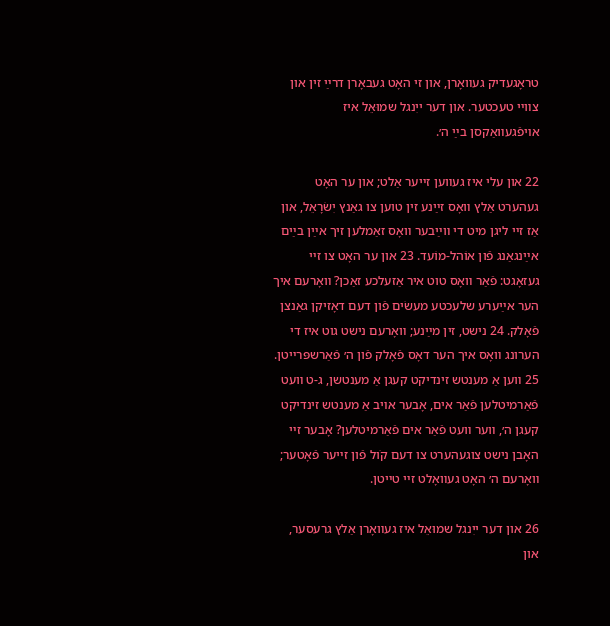טראָגעדיק געװאָרן, און זי האָט געבאָרן דרײַ זין און צװײ טעכטער. און דער ייִנגל שמוּאֵל איז אױפֿגעװאַקסן בײַ ה׳.

22 און עלי איז געװען זײער אַלט; און ער האָט געהערט אַלץ װאָס זײַנע זין טוען צו גאַנץ יִשׂרָאֵל, און אַז זײ ליגן מיט די װײַבער װאָס זאַמלען זיך אײַן בײַם אײַנגאַנג פֿון אוֹהל-מוֹעד. 23 און ער האָט צו זײ געזאָגט: פֿאַר װאָס טוט איר אַזעלכע זאַכן? װאָרעם איך הער אײַערע שלעכטע מעשׂים פֿון דעם דאָזיקן גאַנצן פֿאָלק. 24 נישט, זין מײַנע; װאָרעם נישט גוט איז די הערונג װאָס איך הער דאָס פֿאָלק פֿון ה׳ פֿאַרשפּרײטן. 25 װען אַ מענטש זינדיקט קעגן אַ מענטשן, ג-ט װעט פֿאַרמיטלען פֿאַר אים, אָבער אױב אַ מענטש זינדיקט קעגן ה׳, װער װעט פֿאַר אים פֿאַרמיטלען? אָבער זײ האָבן נישט צוגעהערט צו דעם קֹול פֿון זײער פֿאָטער; װאָרעם ה׳ האָט געװאָלט זײ טײטן.

26 און דער ייִנגל שמוּאֵל איז געװאָרן אַלץ גרעסער, און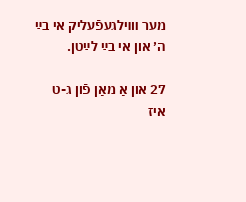מער װױלגעפֿעליק אי בײַ ה׳ און אי בײַ לײַטן.

27 און אַ מאַן פֿון ג-ט איז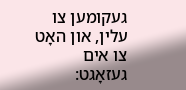געקומען צו עלין, און האָט צו אים געזאָגט: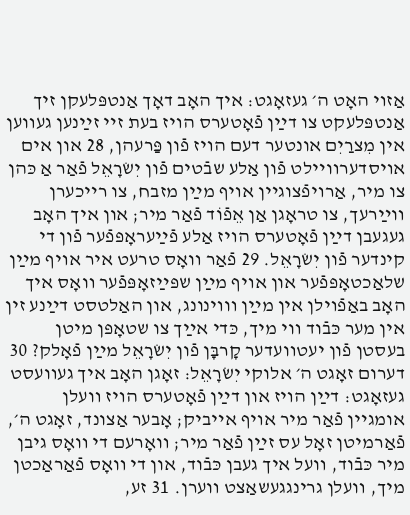אַזױ האָט ה׳ געזאָגט: איך האָב דאָך אַנטפּלעקן זיך אַנטפּלעקט צו דײַן פֿאָטערס הױז בעת זײ זײַנען געװען אין מִצרַיִם אונטער דעם הױז פֿון פַּרעהן, 28 און אים אױסדערװײלט פֿון אַלע שבֿטים פֿון יִשׂרָאֵל פֿאַר אַ כּהן צו מיר, אַרױפֿצוגײן אױף מײַן מזבח, צו רײכערן װײַרעך, צו טראָגן אַן אֵפֿוֹד פֿאַר מיר; און איך האָב געגעבן דײַן פֿאָטערס הױז אַלע פֿײַעראָפּפֿער פֿון די קינדער פֿון יִשׂרָאֵל. 29 פֿאַר װאָס טרעט איר אױף מײַן שלאַכטאָפּפֿער און אױף מײַן שפּײַזאָפּפֿער װאָס איך האָב באַפֿױלן אין מײַן װױנונג, און האַלטסט דײַנע זין אין מער כּבֿוד װי מיך, כּדי אײַך צו שטאָפּן מיטן בעסטן פֿון יעטװעדער קָרבָּן פֿון יִשׂרָאֵל מײַן פֿאָלק? 30 דערום זאָגט ה׳ אלוקי יִשׂרָאֵל: זאָגן האָב איך געװעסט געזאָגט: דײַן הױז און דײַן פֿאָטערס הױז װעלן אומגײן פֿאַר מיר אױף אײביק; אָבער אַצונד, זאָגט ה׳, פֿאַרמיטן זאָל עס זײַן פֿאַר מיר; װאָרעם די װאָס גיבן מיר כּבֿוד, װעל איך געבן כּבֿוד, און די װאָס פֿאַראַכטן מיך, װעלן גרינגגעשאַצט װערן. 31 זע,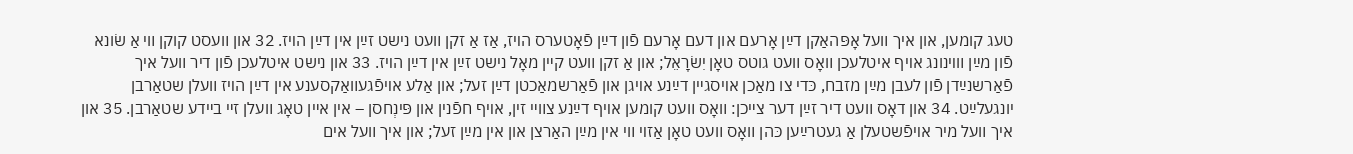טעג קומען, און איך װעל אָפּהאַקן דײַן אָרעם און דעם אָרעם פֿון דײַן פֿאָטערס הױז, אַז אַ זקן װעט נישט זײַן אין דײַן הױז. 32 און װעסט קוקן װי אַ שׂונא פֿון מײַן װױנונג אױף איטלעכן װאָס װעט גוטס טאָן יִשׂרָאֵל; און אַ זקן װעט קײן מאָל נישט זײַן אין דײַן הױז. 33 און נישט איטלעכן פֿון דיר װעל איך פֿאַרשנײַדן פֿון לעבן מײַן מזבח, כּדי צו מאַכן אױסגײן דײַנע אױגן און פֿאַרשמאַכטן דײַן זעל; און אַלע אױפֿגעװאַקסענע אין דײַן הױז װעלן שטאַרבן יונגעלײַט. 34 און דאָס װעט דיר זײַן דער צײכן: װאָס װעט קומען אױף דײַנע צװײ זין, אױף חפֿנין און פּינְחסן – אין אײן טאָג װעלן זײ בײדע שטאַרבן. 35 און איך װעל מיר אױפֿשטעלן אַ געטרײַען כּהן װאָס װעט טאָן אַזױ װי אין מײַן האַרצן און אין מײַן זעל; און איך װעל אים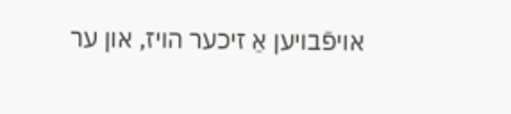אױפֿבױען אַ זיכער הױז, און ער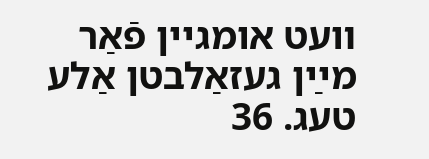װעט אומגײן פֿאַר מײַן געזאַלבטן אַלע טעג. 36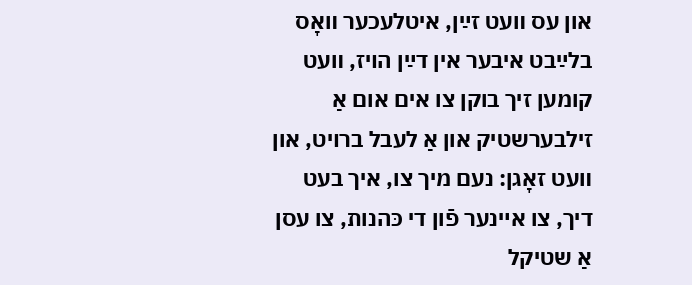און עס װעט זײַן, איטלעכער װאָס בלײַבט איבער אין דײַן הױז, װעט קומען זיך בוקן צו אים אום אַ זילבערשטיק און אַ לעבל ברױט, און װעט זאָגן: נעם מיך צו, איך בעט דיך, צו אײנער פֿון די כּהנות, צו עסן אַ שטיקל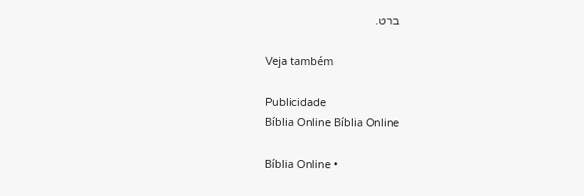ברט.

Veja também

Publicidade
Bíblia Online Bíblia Online

Bíblia Online •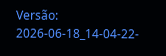Versão: 2026-06-18_14-04-22-